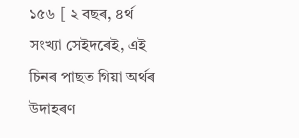১৫৬ [ ২ বছৰ, ৪ৰ্থ সংখ্যা সেইদৰেই, এই চিনৰ পাছত গিয়া অৰ্থৰ উদাহৰণ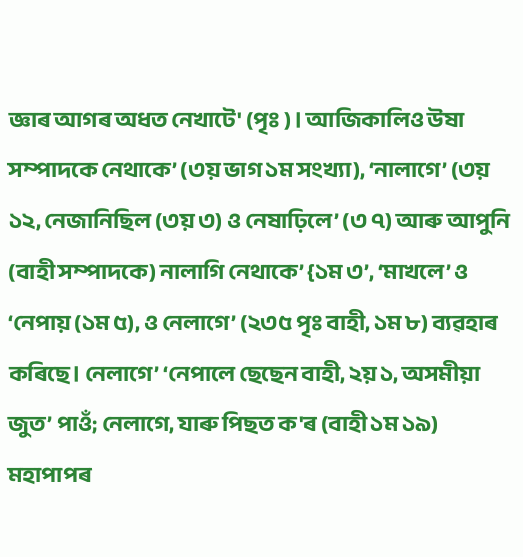জ্ঞাৰ আগৰ অধত নেখাটে' (পৃঃ )। আজিকালিও উষা সম্পাদকে নেথাকে’ (৩য় ভাগ ১ম সংখ্যা), ‘নালাগে’ (৩য় ১২, নেজানিছিল (৩য় ৩) ও নেষাঢ়িলে’ (৩ ৭) আৰু আপুনি (বাহী সম্পাদকে) নালাগি নেথাকে’ {১ম ৩’, ‘মাখলে’ ও ‘নেপায় (১ম ৫), ও নেলাগে’ (২৩৫ পৃঃ বাহী, ১ম ৮) ব্যৱহাৰ কৰিছে। নেলাগে’ ‘নেপালে ছেছেন বাহী, ২য় ১, অসমীয়া জুত’ পাওঁ; নেলাগে, যাৰু পিছত ক'ৰ (বাহী ১ম ১৯) মহাপাপৰ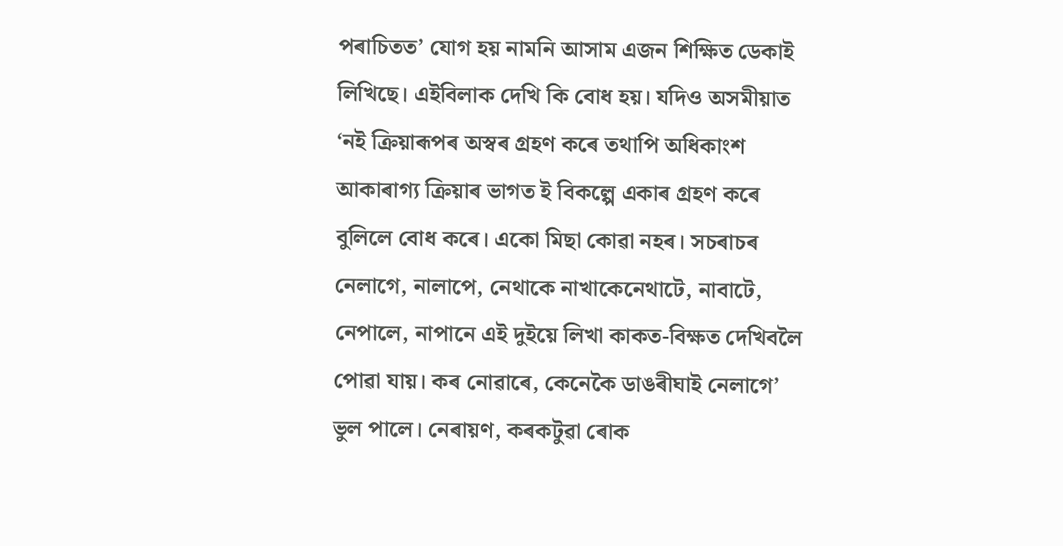পৰাচিতত’ যোগ হয় নামনি আসাম এজন শিক্ষিত ডেকাই লিখিছে। এইবিলাক দেখি কি বোধ হয়। যদিও অসমীয়াত ‘নই ক্ৰিয়াৰূপৰ অস্বৰ গ্ৰহণ কৰে তথাপি অধিকাংশ আকাৰাগ্য ক্ৰিয়াৰ ভাগত ই বিকল্পে একাৰ গ্ৰহণ কৰে বুলিলে বোধ কৰে। একো মিছা কোৱা নহৰ। সচৰাচৰ নেলাগে, নালাপে, নেথাকে নাখাকেনেথাটে, নাবাটে, নেপালে, নাপানে এই দুইয়ে লিখা কাকত-বিক্ষত দেখিবলৈ পোৱা যায়। কৰ নোৱাৰে, কেনেকৈ ডাঙৰীঘাই নেলাগে’ ভুল পালে। নেৰায়ণ, কৰকটুৱা ৰোক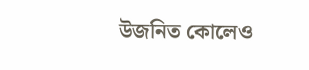উজনিত কোলেও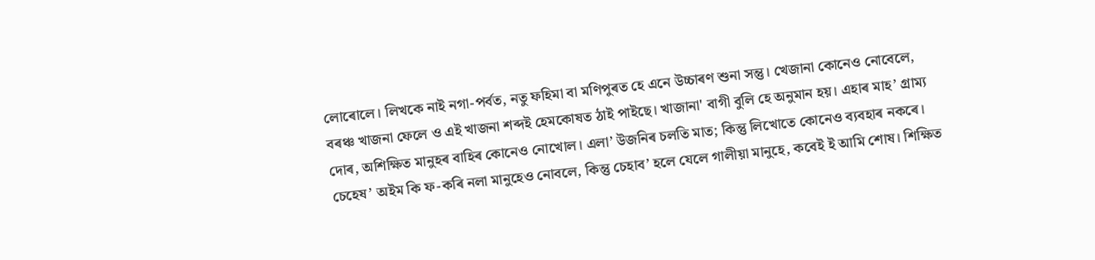লোৰোলে। লিখকে নাই নগা-পৰ্বত, নতু ফহিমা বা মণিপুৰত হে এনে উচ্চাৰণ শুনা সন্তু। খেজানা কোনেও নোবেলে, বৰঞ্চ খাজনা ফেলে ও এই খাজনা শব্দই হেমকোষত ঠাই পাইছে। খাজানা' বাগী বুলি হে অনুমান হয়। এহাৰ মাহ’ গ্ৰাম্য দোৰ, অশিক্ষিত মানুহৰ বাহিৰ কোনেও নোখোল। এলা’ উজনিৰ চলতি মাত; কিন্তু লিখোতে কোনেও ব্যবহাৰ নকৰে। চেহেষ’ অইম কি ফ-কৰি নলা মানুহেও নোবলে, কিন্তু চেহাব’ হলে যেলে গালীয়া মানুহে, কবেই ই আমি শোষ। শিক্ষিত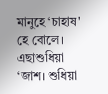মানুহে ‘চাহাষ' হে বোলে। এছাশুধিয়া ‘জাশ। শুধিয়া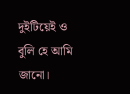দুইটিয়েই ও বুলি হে আমি জানো।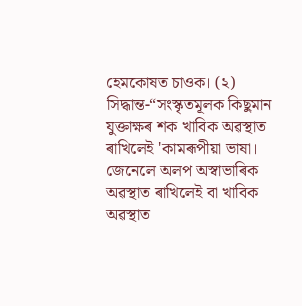হেমকোষত চাওক। (২) সিদ্ধান্ত-“সংস্কৃতমূলক কিছুমান যুক্তাক্ষৰ শক খাবিক অৱস্থাত ৰাখিলেই 'কামৰূপীয়া ভাষা। জেনেলে অলপ অস্বাভাৰিক অৱস্থাত ৰাখিলেই বা খাবিক অৱস্থাত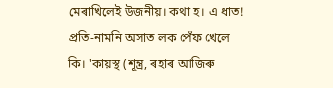মেৰাখিলেই উজনীয়। কথা হ। এ ধাত! প্ৰতি-নামনি অসাত লক পেঁফ খেলে কি। 'কায়স্থ (শূন্ত্ৰ, ৰহাৰ আজিৰু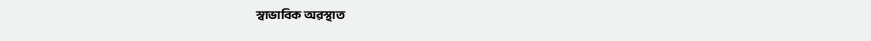স্বাভাবিক অৱস্থাত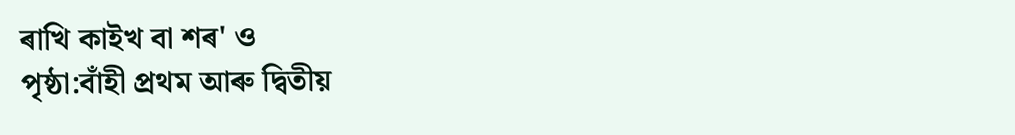ৰাখি কাইখ বা শৰ' ও
পৃষ্ঠা:বাঁহী প্ৰথম আৰু দ্বিতীয়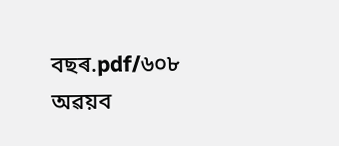বছৰ.pdf/৬০৮
অৱয়ব